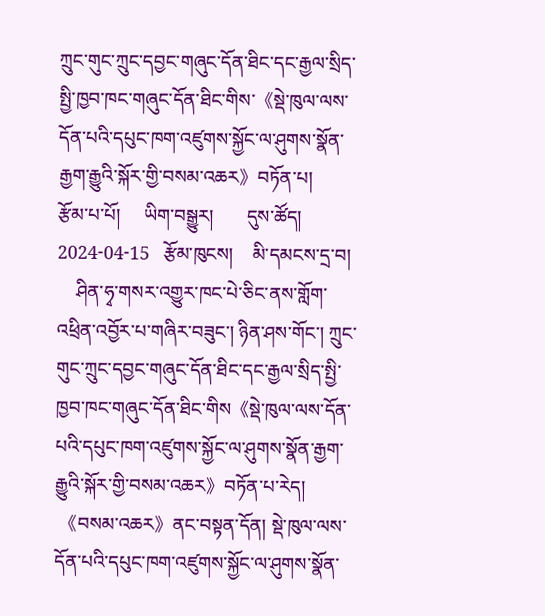ཀྲུང་གུང་ཀྲུང་དབྱང་གཞུང་དོན་ཐིང་དང་རྒྱལ་སྲིད་སྤྱི་ཁྱབ་ཁང་གཞུང་དོན་ཐིང་གིས་《སྡེ་ཁུལ་ལས་དོན་པའི་དཔུང་ཁག་འཛུགས་སྐྱོང་ལ་ཤུགས་སྣོན་རྒྱག་རྒྱུའི་སྐོར་གྱི་བསམ་འཆར》བཏོན་པ།
རྩོམ་པ་པོ།     ཡིག་བསྒྱུར།       དུས་ཚོད།   2024-04-15   རྩོམ་ཁུངས།    མི་དམངས་དྲ་བ།
    ཤིན་ཧྭ་གསར་འགྱུར་ཁང་པེ་ཅིང་ནས་གློག་འཕྲིན་འབྱོར་པ་གཞིར་བཟུང་། ཉིན་ཤས་གོང་། ཀྲུང་གུང་ཀྲུང་དབྱང་གཞུང་དོན་ཐིང་དང་རྒྱལ་སྲིད་སྤྱི་ཁྱབ་ཁང་གཞུང་དོན་ཐིང་གིས《སྡེ་ཁུལ་ལས་དོན་པའི་དཔུང་ཁག་འཛུགས་སྐྱོང་ལ་ཤུགས་སྣོན་རྒྱག་རྒྱུའི་སྐོར་གྱི་བསམ་འཆར》བཏོན་པ་རེད།
 《བསམ་འཆར》ནང་བསྟན་དོན། སྡེ་ཁུལ་ལས་དོན་པའི་དཔུང་ཁག་འཛུགས་སྐྱོང་ལ་ཤུགས་སྣོན་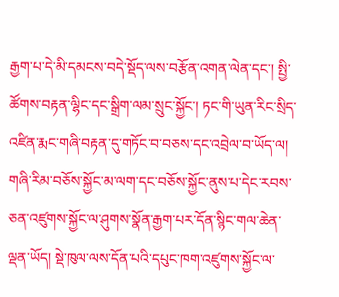རྒྱག་པ་དེ་མི་དམངས་བདེ་སྡོད་ལས་བརྩོན་འགན་ལེན་དང་། སྤྱི་ཚོགས་བརྟན་ལྷིང་དང་སྒྲིག་ལམ་སྲུང་སྐྱོང་། ཏང་གི་ཡུན་རིང་སྲིད་འཛིན་རྨང་གཞི་བརྟན་དུ་གཏོང་བ་བཅས་དང་འབྲེལ་བ་ཡོད་ལ། གཞི་རིམ་བཅོས་སྐྱོང་མ་ལག་དང་བཅོས་སྐྱོང་ནུས་པ་དེང་རབས་ཅན་འཛུགས་སྐྱོང་ལ་ཤུགས་སྣོན་རྒྱག་པར་དོན་སྙིང་གལ་ཆེན་ལྡན་ཡོད། སྡེ་ཁུལ་ལས་དོན་པའི་དཔུང་ཁག་འཛུགས་སྐྱོང་ལ་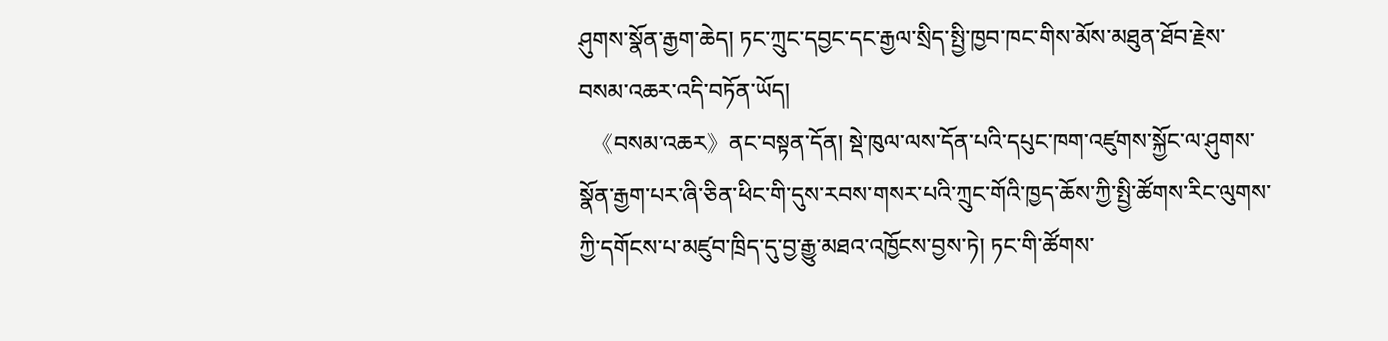ཤུགས་སྣོན་རྒྱག་ཆེད། ཏང་ཀྲུང་དབྱང་དང་རྒྱལ་སྲིད་སྤྱི་ཁྱབ་ཁང་གིས་མོས་མཐུན་ཐོབ་རྗེས་བསམ་འཆར་འདི་བཏོན་ཡོད།
  《བསམ་འཆར》ནང་བསྟན་དོན། སྡེ་ཁུལ་ལས་དོན་པའི་དཔུང་ཁག་འཛུགས་སྐྱོང་ལ་ཤུགས་སྣོན་རྒྱག་པར་ཞི་ཅིན་ཕིང་གི་དུས་རབས་གསར་པའི་ཀྲུང་གོའི་ཁྱད་ཆོས་ཀྱི་སྤྱི་ཚོགས་རིང་ལུགས་ཀྱི་དགོངས་པ་མཛུབ་ཁྲིད་དུ་བྱ་རྒྱུ་མཐའ་འཁྱོངས་བྱས་ཏེ། ཏང་གི་ཚོགས་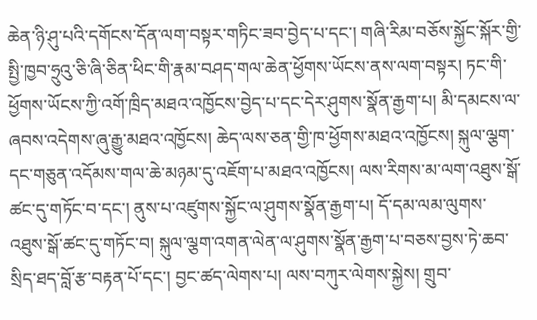ཆེན་ཉི་ཤུ་པའི་དགོངས་དོན་ལག་བསྟར་གཏིང་ཟབ་བྱེད་པ་དང་། གཞི་རིམ་བཅོས་སྐྱོང་སྐོར་གྱི་སྤྱི་ཁྱབ་ཧྲུའུ་ཅི་ཞི་ཅིན་ཕིང་གི་རྣམ་བཤད་གལ་ཆེན་ཕྱོགས་ཡོངས་ནས་ལག་བསྟར། ཏང་གི་ཕྱོགས་ཡོངས་ཀྱི་འགོ་ཁྲིད་མཐའ་འཁྱོངས་བྱེད་པ་དང་དེར་ཤུགས་སྣོན་རྒྱག་པ། མི་དམངས་ལ་ཞབས་འདེགས་ཞུ་རྒྱུ་མཐའ་འཁྱོངས། ཆེད་ལས་ཅན་གྱི་ཁ་ཕྱོགས་མཐའ་འཁྱོངས། སྐུལ་ལྕག་དང་གཅུན་འདོམས་གལ་ཆེ་མཉམ་དུ་འཇོག་པ་མཐའ་འཁྱོངས། ལས་རིགས་མ་ལག་འཐུས་སྒོ་ཚང་དུ་གཏོང་བ་དང་། ནུས་པ་འཛུགས་སྐྱོང་ལ་ཤུགས་སྣོན་རྒྱག་པ། དོ་དམ་ལམ་ལུགས་འཐུས་སྒོ་ཚང་དུ་གཏོང་བ། སྐུལ་ལྕག་འགན་ལེན་ལ་ཤུགས་སྣོན་རྒྱག་པ་བཅས་བྱས་ཏེ་ཆབ་སྲིད་ཐད་བློ་རྩ་བརྟན་པོ་དང་། བྱང་ཚད་ལེགས་པ། ལས་བཀུར་ལེགས་སྐྱེས། གྲུབ་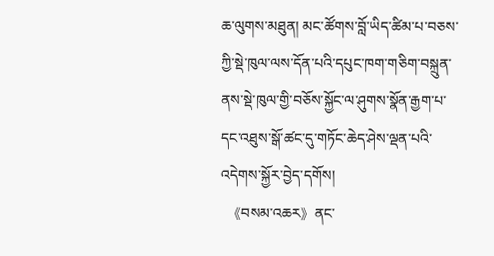ཆ་ལུགས་མཐུན། མང་ཚོགས་བློ་ཡིད་ཚིམ་པ་བཅས་ཀྱི་སྡེ་ཁུལ་ལས་དོན་པའི་དཔུང་ཁག་གཅིག་བསྐྲུན་ནས་སྡེ་ཁུལ་གྱི་བཅོས་སྐྱོང་ལ་ཤུགས་སྣོན་རྒྱག་པ་དང་འཐུས་སྒོ་ཚང་དུ་གཏོང་ཆེད་ཤེས་ལྡན་པའི་འདེགས་སྐྱོར་བྱེད་དགོས།
  《བསམ་འཆར》ནང་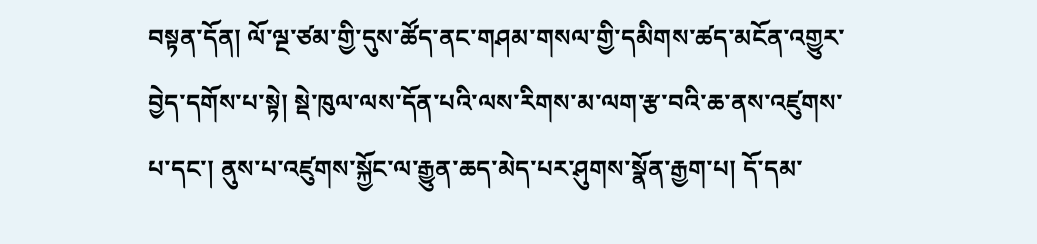བསྟན་དོན། ལོ་ལྔ་ཙམ་གྱི་དུས་ཚོད་ནང་གཤམ་གསལ་གྱི་དམིགས་ཚད་མངོན་འགྱུར་བྱེད་དགོས་པ་སྟེ། སྡེ་ཁུལ་ལས་དོན་པའི་ལས་རིགས་མ་ལག་རྩ་བའི་ཆ་ནས་འཛུགས་པ་དང་། ནུས་པ་འཛུགས་སྐྱོང་ལ་རྒྱུན་ཆད་མེད་པར་ཤུགས་སྣོན་རྒྱག་པ། དོ་དམ་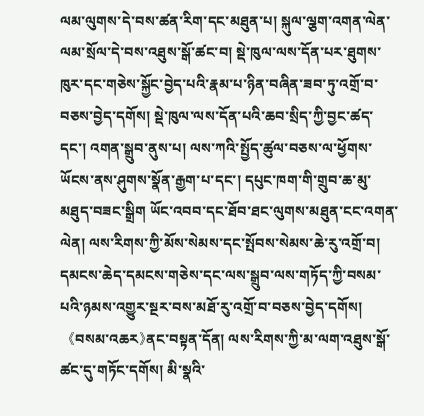ལམ་ལུགས་དེ་བས་ཚན་རིག་དང་མཐུན་པ། སྐུལ་ལྕག་འགན་ལེན་ལམ་སྲོལ་དེ་བས་འཐུས་སྒོ་ཚང་བ། སྡེ་ཁུལ་ལས་དོན་པར་ཐུགས་ཁུར་དང་གཅེས་སྐྱོང་བྱེད་པའི་རྣམ་པ་ཉིན་བཞིན་ཟབ་ཏུ་འགྲོ་བ་བཅས་བྱེད་དགོས། སྡེ་ཁུལ་ལས་དོན་པའི་ཆབ་སྲིད་ཀྱི་བྱང་ཚད་དང་། འགན་སྒྲུབ་ནུས་པ། ལས་ཀའི་སྤྱོད་ཚུལ་བཅས་ལ་ཕྱོགས་ཡོངས་ནས་ཤུགས་སྣོན་རྒྱག་པ་དང་། དཔུང་ཁག་གི་གྲུབ་ཆ་མུ་མཐུད་བཟང་སྒྲིག ཡོང་འབབ་དང་ཐོབ་ཐང་ལུགས་མཐུན་ངང་འགན་ལེན། ལས་རིགས་ཀྱི་མོས་སེམས་དང་སྤོབས་སེམས་ཆེ་རུ་འགྲོ་བ། དམངས་ཆེད་དམངས་གཅེས་དང་ལས་སྒྲུབ་ལས་གཏོད་ཀྱི་བསམ་པའི་ཉམས་འགྱུར་སྔར་བས་མཐོ་རུ་འགྲོ་བ་བཅས་བྱེད་དགོས།
  《བསམ་འཆར》ནང་བསྟན་དོན། ལས་རིགས་ཀྱི་མ་ལག་འཐུས་སྒོ་ཚང་དུ་གཏོང་དགོས། མི་སྣའི་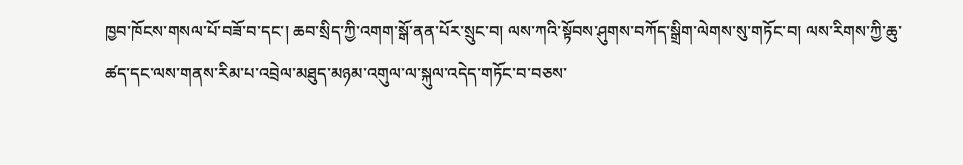ཁྱབ་ཁོངས་གསལ་པོ་བཟོ་བ་དང་། ཆབ་སྲིད་ཀྱི་འགག་སྒོ་ནན་པོར་སྲུང་བ། ལས་ཀའི་སྟོབས་ཤུགས་བཀོད་སྒྲིག་ལེགས་སུ་གཏོང་བ། ལས་རིགས་ཀྱི་ཆུ་ཚད་དང་ལས་གནས་རིམ་པ་འབྲེལ་མཐུད་མཉམ་འགུལ་ལ་སྐུལ་འདེད་གཏོང་བ་བཅས་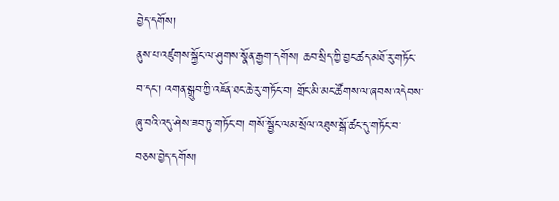བྱེད་དགོས།
ནུས་པ་འཛུགས་སྐྱོང་ལ་ཤུགས་སྣོན་རྒྱག་དགོས། ཆབ་སྲིད་ཀྱི་བྱང་ཚད་མཐོ་རུ་གཏོང་བ་དང་། འགན་སྒྲུབ་ཀྱི་འཇོན་ཐང་ཆེ་རུ་གཏོང་བ། གྲོང་མི་མང་ཚོགས་ལ་ཞབས་འདེབས་ཞུ་བའི་འདུ་ཤེས་ཟབ་ཏུ་གཏོང་བ། གསོ་སྦྱོང་ལམ་སྲོལ་འཐུས་སྒོ་ཚང་དུ་གཏོང་བ་བཅས་བྱེད་དགོས།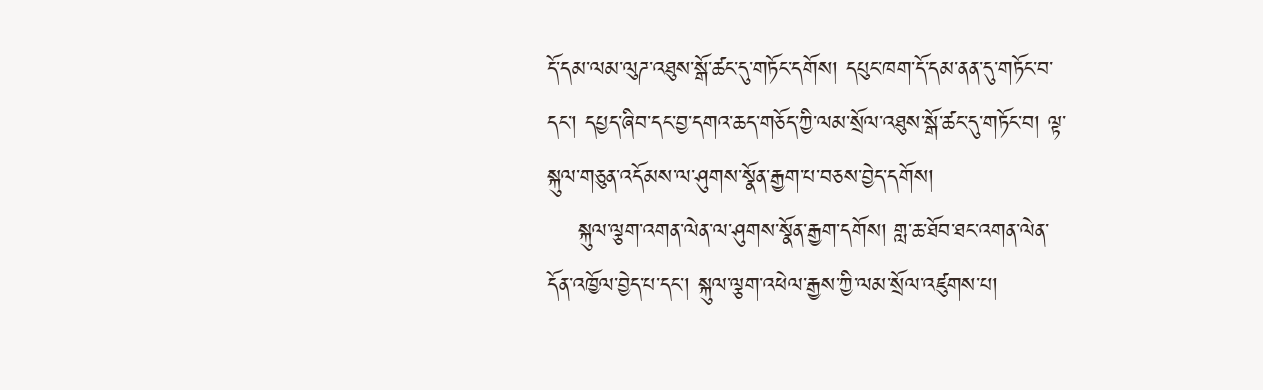དོ་དམ་ལམ་ལུཌ་འཐུས་སྒོ་ཚང་དུ་གཏོང་དགོས། དཔུང་ཁག་དོ་དམ་ནན་དུ་གཏོང་བ་དང་། དཔྱད་ཞིབ་དང་བྱ་དགའ་ཆད་གཅོད་ཀྱི་ལམ་སྲོལ་འཐུས་སྒོ་ཚང་དུ་གཏོང་བ། ལྟ་སྐུལ་གཅུན་འདོམས་ལ་ཤུགས་སྣོན་རྒྱག་པ་བཅས་བྱེད་དགོས།
    སྐུལ་ལྕག་འགན་ལེན་ལ་ཤུགས་སྣོན་རྒྱག་དགོས། གླ་ཆ་ཐོབ་ཐང་འགན་ལེན་དོན་འཁྱོལ་བྱེད་པ་དང་། སྐུལ་ལྕག་འཕེལ་རྒྱས་ཀྱི་ལམ་སྲོལ་འཛུགས་པ།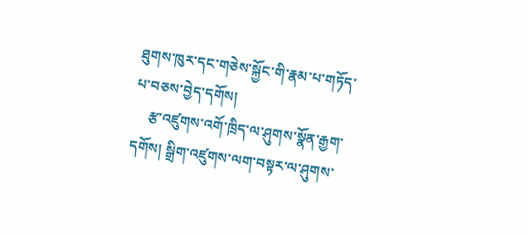ཐུགས་ཁུར་དང་གཅེས་སྐྱོང་གི་རྣམ་པ་གཏོད་པ་བཅས་བྱེད་དགོས།
    རྩ་འཛུགས་འགོ་ཁྲིད་ལ་ཤུགས་སྣོན་རྒྱག་དགོས། སྒྲིག་འཛུགས་ལག་བསྟར་ལ་ཤུགས་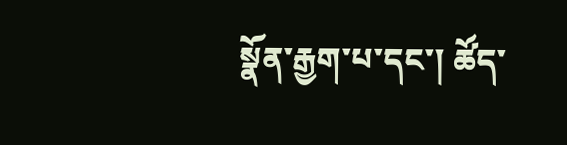སྣོན་རྒྱག་པ་དང་། ཚོད་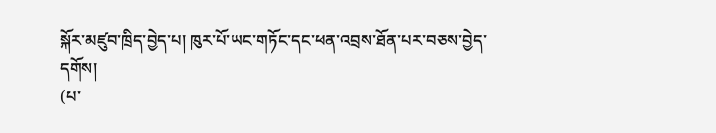སྐོར་མཛུབ་ཁྲིད་བྱེད་པ། ཁུར་པོ་ཡང་གཏོང་དང་ཕན་འབྲས་ཐོན་པར་བཅས་བྱེད་དགོས།
(པ་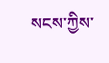སངས་ཀྱིས་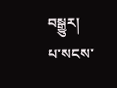བསྒྱུར། པ་སངས་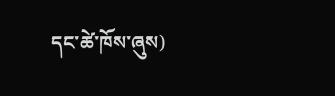དང་ཚེ་ཁོས་ཞུས)